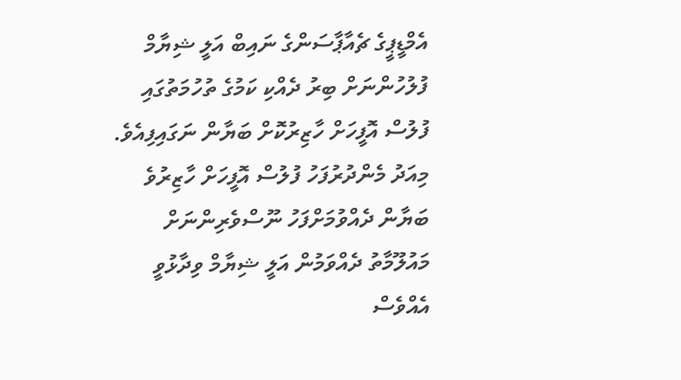އެމްޑީޕީގެ ޗެއާޕާސަންގެ ނައިބް އަލީ ޝިޔާމް ފުލުހުންނަށް ބިރު ދެއްކި ކަމުގެ ތުހުމަތުގައި ފުލުސް އޮފީހަށް ހާޒިރުކޮށް ބަޔާން ނަގައިފިއެވެ.
މިއަދު މެންދުރުފަހު ފުލުސް އޮފީހަށް ހާޒިރުވެ ބަޔާން ދެއްވުމަށްފަހު ނޫސްވެރިންނަށް މައުލޫމާތު ދެއްވަމުން އަލީ ޝިޔާމް ވިދާޅުވީ އެއްވެސް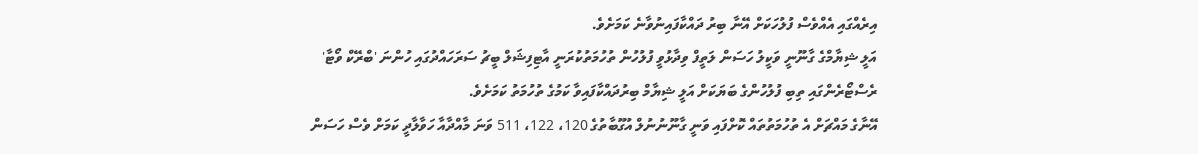އިރެއްގައި އެއްވެސް ފުލުހަކަށް އޭނާ ބިރު ދައްކާފައިނުވާނެ ކަމަށެވެ.
އަލީ ޝިޔާމްގެ ގާނޫނީ ވަކީލު ހަސަން ލަތީފް ވިދާޅުވީ ފުލުހުން ތުހުމަތުކުރަނީ އާޓިފިޝަލް ބީޗު ސަރަހައްދުގައި ހުންނަ 'ބްރޭކް ވޯޓާ' ރެސްޓޯރެންގައި ތިބި ފުލުހުންގެ ބަޔަކަށް އަލީ ޝިޔާމް ބިރުދައްކާފައިވާ ކަމުގެ ތުހުމަތު ކަމަށެވެ.
އޭނާގެ މައްޗަށް އެ ތުހުމަތުތައް ކޮށްފައި ވަނީ ގާނޫނުނުލް އުގޫބާތުގެ 120، 122، 511 ވަނަ މާއްދާއާ ހަވާލާދީ ކަމަށް ވެސް ހަސަން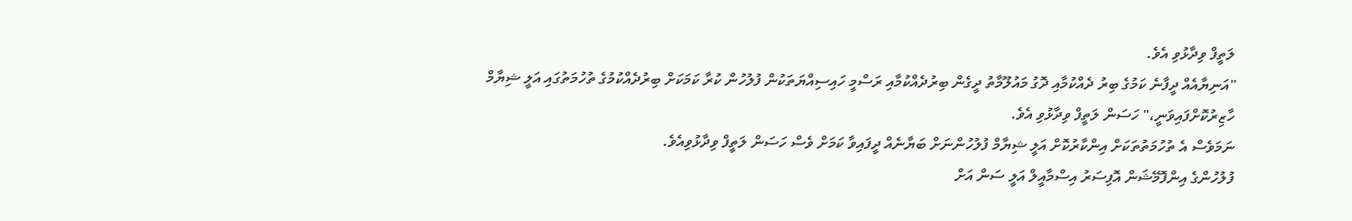ލަތީފް ވިދާޅުވި އެވެ.
"އަނިޔާއެއް ދީފާނެ ކަމުގެ ބިރު ދެއްކުމާއި ދޮގު މައުލޫމާތު ދީގެން ބިރުދެއްކުމާއި ރަސްމީ ހައިސިއްޔަތަކުން ފުލުހުން ކުރާ ކަމަކަށް ބިރުދެއްކުމުގެ ތުހުމަތުގައި އަލީ ޝިޔާމް ހާޒިރުކޮށްފައިވަނީ،" ހަސަން ލަތީފް ވިދާޅުވި އެވެ.
ނަމަވެސް އެ ތުހުމަތުތަކަށް އިންކާރުކޮށް އަލީ ޝިޔާމް ފުލުހުންނަށް ބަޔާނެއް ދީފައިވާ ކަމަށް ވެސް ހަސަން ލަތީފް ވިދާޅުވިއެވެ.
ފުލުހުންގެ އިންފޮމޭޝަން އޮފިސަރު އިސްމާއީލް އަލީ ސަން އަށް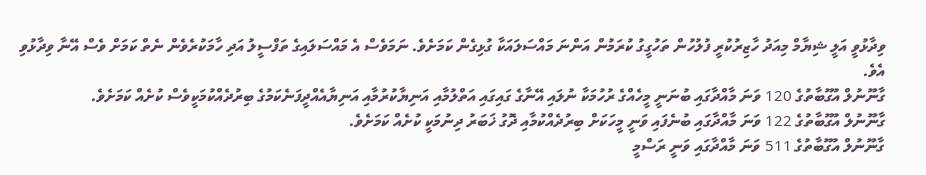ވިދާޅުވީ އަލީ ޝިޔާމް މިއަދު ހާޒިރުކުރީ ފުލުހުން ތަހުގީގު ކުރަމުން އަންނަ މައްސަލައަކާ ގުޅިގެން ކަމަށެވެ. ނަމަވެސް އެ މައްސަލައިގެ ތަފްސީލު އަދި ހާމަކުރެވެން ނެތް ކަމަށް ވެސް އޭނާ ވިދާޅުވި އެވެ.
ގާނޫނުލް އުގޫބާތުގެ 120 ވަނަ މާއްދާގައި ބުނަނީ މީހެއްގެ ރުހުމަކާ ނުލައި އޭނާގެ ގައިގައި އަތްލުމާއި އަނިޔާކުރުމާއި އަނިޔާއެއްދީފަނެކަމުގެ ބިރުދެއްކުމަކީވެސް ކުށެއް ކަމަށެވެ.
ގާނޫނުލް އުގޫބާތުގެ 122 ވަނަ މާއްދާގައި ބުނެފައި ވަނީ މީހަކަށް ބިރުދެއްކުމާއި ދޮގު ޚަބަރު ދިނުމަކީ ކުށެއް ކަމަށެވެ.
ގާނޫނުލް އުގޫބާތުގެ 511 ވަނަ މާއްދާގައި ވަނީ ރަސްމީ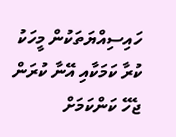ހައިސިއްޔަތަކުން މީހަކު ކުރާ ކަމަކާއި އޭނާ ކުރަން ޖެހޭ ކަންކަމަށް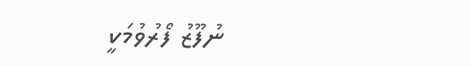ނުފޫޒު ފޯރުވުމަކީ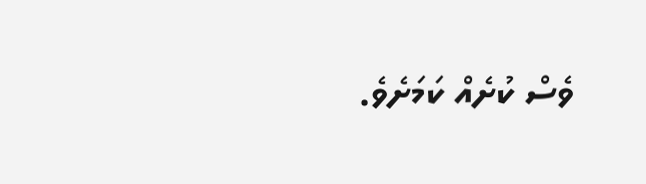ވެސް ކުށެއް ކަމަށެވެ.